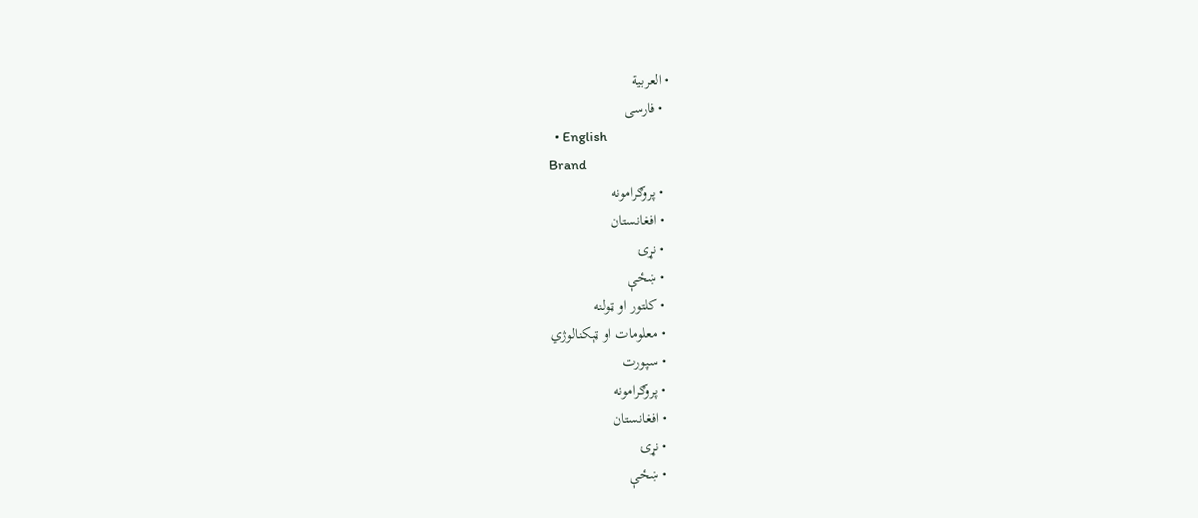• العربية
  • فارسی
  • English
Brand
  • پروګرامونه
  • افغانستان
  • نړۍ
  • ښځې
  • کلتور او ټولنه
  • معلومات او ټېکنالوژي
  • سپورت
  • پروګرامونه
  • افغانستان
  • نړۍ
  • ښځې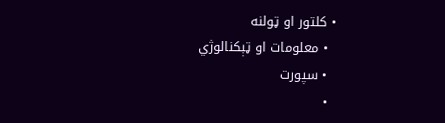• کلتور او ټولنه
  • معلومات او ټېکنالوژي
  • سپورت
  •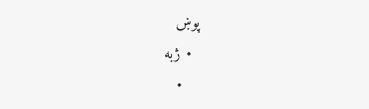پوښ
  • ژبه
    •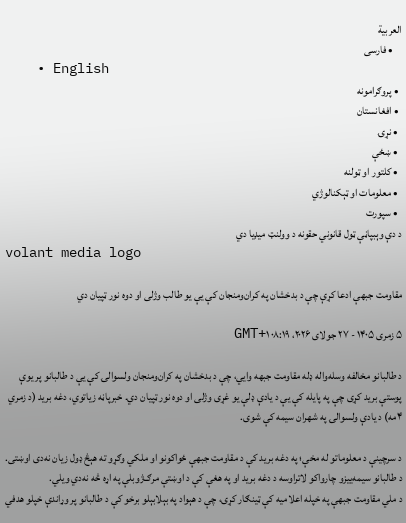العربية
    • فارسی
    • English
  • پروګرامونه
  • افغانستان
  • نړۍ
  • ښځې
  • کلتور او ټولنه
  • معلومات او ټېکنالوژي
  • سپورت
د دې وېبپاڼې ټول قانوني حقونه د وولنټ میډیا دي
volant media logo

مقاومت جبهې ادعا کړې چې د بدخشان په کران‌ومنجان کې یې یو طالب وژلی او دوه نور ټپیان دي

۵ زمری ۱۴۰۵ - ۲۷ جولای ۲۰۲۶، ۰۸:۱۹ GMT+۱

د طالبانو مخالفه وسله‌واله ډله مقاومت جبهه وایي، چې د بدخشان په کران‌ومنجان ولسوالۍ کې یې د طالبانو پر یوې پوستې برید کړی چې په پایله کې یې د یادې ډلې یو غړی وژلی او دوه نور ټپیان دي. خبرپاڼه زیاتوي، دغه برید (د زمري ۴مه) د یادې ولسوالۍ په شهران سیمه کې شوی.

د سرچینې د معلوماتو له مخې؛ په دغه برید کې د مقاومت جبهې ځواکونو او ملکي وګړو ته هېڅ ډول زیان نه‌دی اوښتی. د طالبانو سیمه‌ییزو چارواکو لاتراوسه د دغه برید او په هغې کې د اوښتې مرګ‌ژوبلې په اړه څه نه‌دي ویلي.
د ملي مقاومت جبهې په خپله اعلامیه کې ټینګار کړی، چې د هېواد په بېلابېلو برخو کې د طالبانو پر وړاندې خپلو هدفي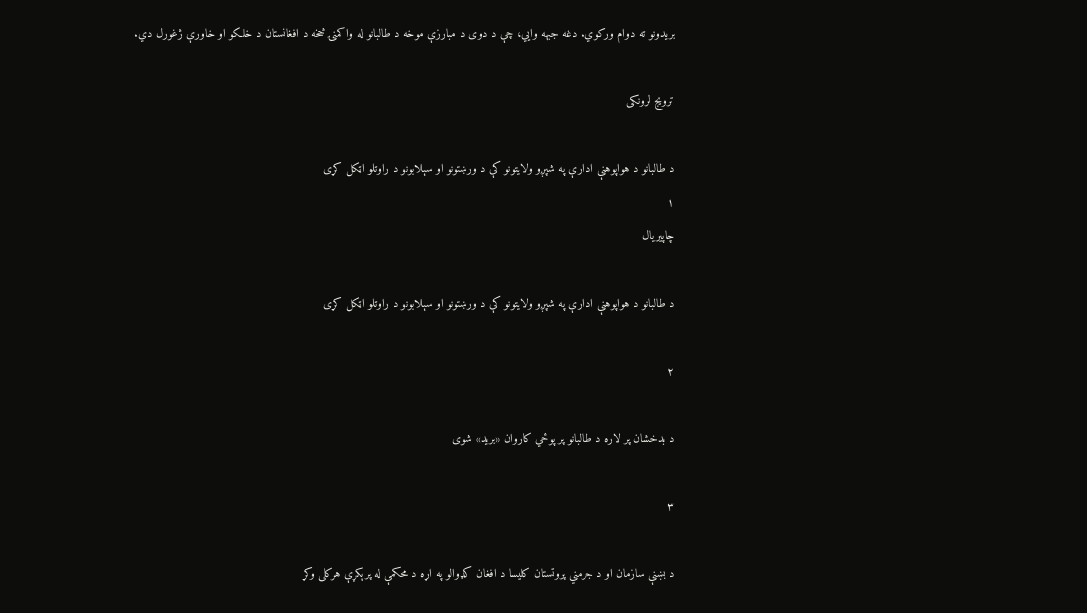بریدونو ته دوام ورکوي. دغه جبهه وایي، چې د دوی د مبارزې موخه د طالبانو له واکمنۍ څخه د افغانستان د خلکو او خاورې ژغورل دي.

ترویج لرونکی

د طالبانو د هواپوهنې ادارې په شپږو ولایتونو کې د ورښتونو او سېلابونو د راوتلو اټکل کړی
۱
چاپیریال

د طالبانو د هواپوهنې ادارې په شپږو ولایتونو کې د ورښتونو او سېلابونو د راوتلو اټکل کړی

۲

د بدخشان پر لاره د طالبانو پر پوځي کاروان «برید» شوی

۳

د بښنې سازمان او د جرمني پروتستان کلیسا د افغان کډوالو په اړه د محکمې له پرېکړې هرکلی وکړ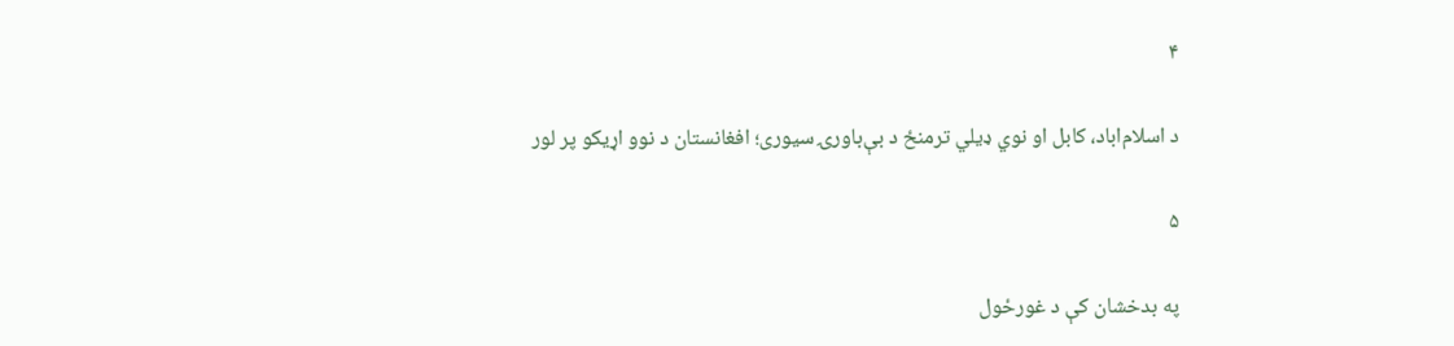۴

د اسلام‌اباد، کابل او نوي ډیلي ترمنځ د بې‌باورۍ سیوری؛ افغانستان د نوو اړیکو پر لور

۵

په بدخشان کې د غورځول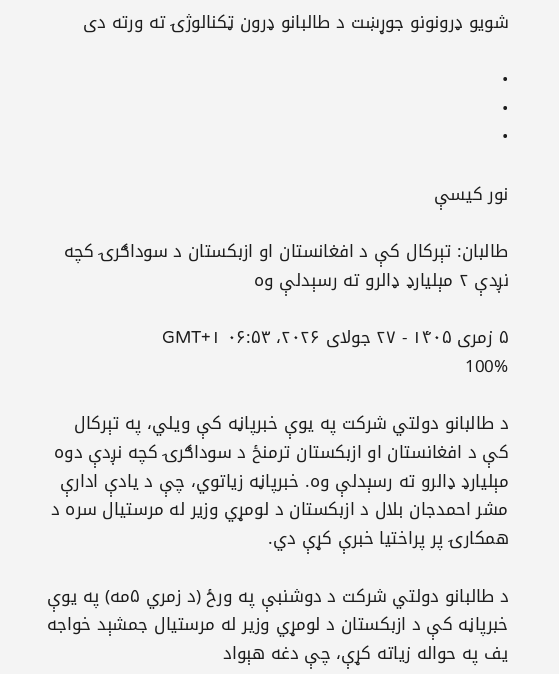شويو ډرونونو جوړښت د طالبانو ډرون ټکنالوژۍ ته ورته دی

•
•
•

نور کیسې

طالبان: تېرکال کې د افغانستان او ازبکستان د سوداګرۍ کچه نږدې ۲ مېلیارډ ډالرو ته رسېدلې وه

۵ زمری ۱۴۰۵ - ۲۷ جولای ۲۰۲۶، ۰۶:۵۳ GMT+۱
100%

د طالبانو دولتي شرکت په یوې خبرپاڼه کې ویلي، په تېرکال کې د افغانستان او ازبکستان ترمنځ د سوداګرۍ کچه نږدې دوه مېلیارډ ډالرو ته رسېدلې وه. خبرپاڼه زیاتوي، چې د یادې ادارې مشر احمدجان بلال د ازبکستان د لومړي‌ وزیر له مرستیال سره د همکارۍ پر پراختیا خبرې کړې دي.

د طالبانو دولتي شرکت د دوشنبې په ورځ (د زمري ۵مه) په یوې خبرپاڼه کې د ازبکستان د لومړي وزیر له مرستیال جمشېد خواجه یف په حواله زیاته کړې، چې دغه هېواد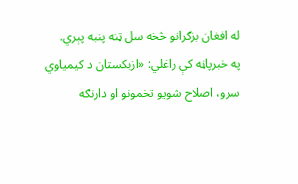له افغان بزګرانو څخه سل ټنه پنبه پېري.
په خبرپاڼه کې راغلي: «ازبکستان د کیمیاوي سرو، اصلاح شویو تخمونو او دارنګه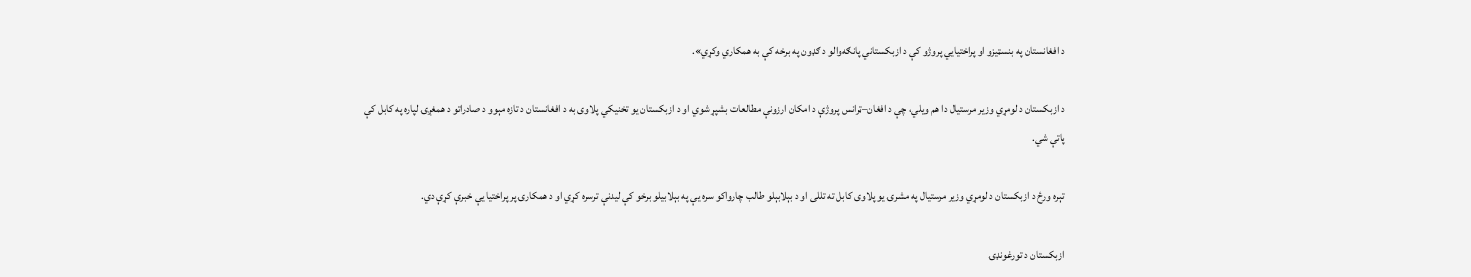د افغانستان په بنسټیزو او پراختیايي پروژو کې د ازبکستاني پانګه‌والو د ګډون په برخه کې به همکاري وکړي».

د ازبکستان د لومړي‌ وزیر مرستیال دا هم ویلي، چې د افغان–ټرانس پروژې د امکان‌ ارزونې مطالعات بشپړ شوي او د ازبکستان یو تخنیکي پلاوی به د افغانستان د تازه مېوو د صادراتو د همغږۍ لپاره په کابل کې پاتې شي.

تېره ورځ د ازبکستان د لومړي‌ وزیر مرستیال په مشرۍ یو پلاوی کابل ته تللی او د بېلابېلو طالب چارواکو سره یې په بېلابیلو برخو کې لیدنې ترسره کړي او د همکارۍ پر پراختیا یې خبرې کړې دي.

ازبکستان د تورغونډۍ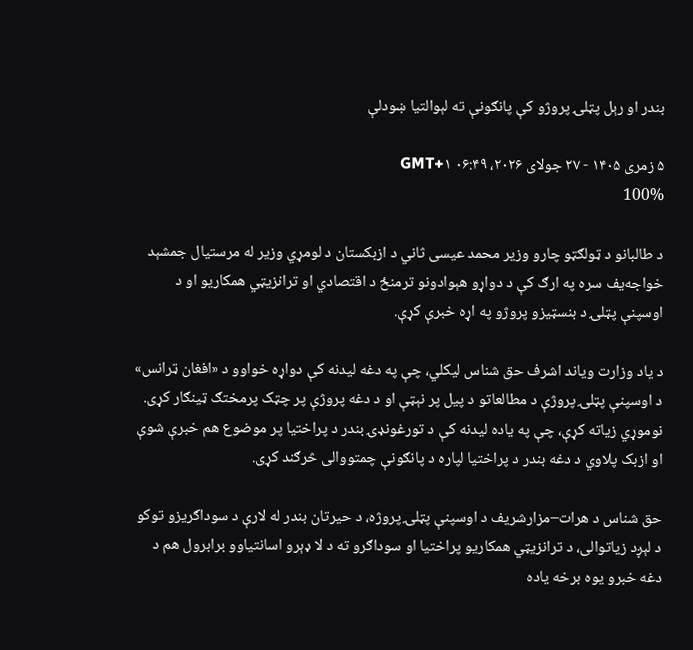بندر او رېل پټلۍ پروژو کې پانګونې ته لېوالتیا ښودلې

۵ زمری ۱۴۰۵ - ۲۷ جولای ۲۰۲۶، ۰۶:۴۹ GMT+۱
100%

د طالبانو د ټولګټو چارو وزیر محمد عیسی ثاني د ازبکستان د لومړي وزیر له مرستیال جمشېد خواجه‌یف سره په ارګ کې د دواړو هېوادونو ترمنځ د اقتصادي او ترانزیټي همکاریو او د اوسپنې پټلۍ د بنسټیزو پروژو په اړه خبرې کړې.

د یاد وزارت ویاند اشرف حق شناس لیکلي، چې په دغه لیدنه کې دواړه خواوو د «افغان ټرانس» د اوسپنې پټلۍ پروژې د مطالعاتو د پیل پر نېټې او د دغه پروژې پر چټک پرمختګ ټینګار کړی.
نوموړي زیاته کړې، چې په یاده لیدنه کې د تورغونډۍ بندر د پراختیا پر موضوع هم خبرې شوې او ازبک پلاوي د دغه بندر د پراختیا لپاره د پانګونې چمتووالی څرګند کړی.

حق شناس د هرات–مزارشریف د اوسپنې پټلۍ پروژه، د حیرتان بندر له لارې د سوداګریزو توکو د لېږد زیاتوالی، د ترانزیټي همکاریو پراختیا او سوداګرو ته د لا ډېرو اسانتیاوو برابرول هم د دغه خبرو یوه برخه یاده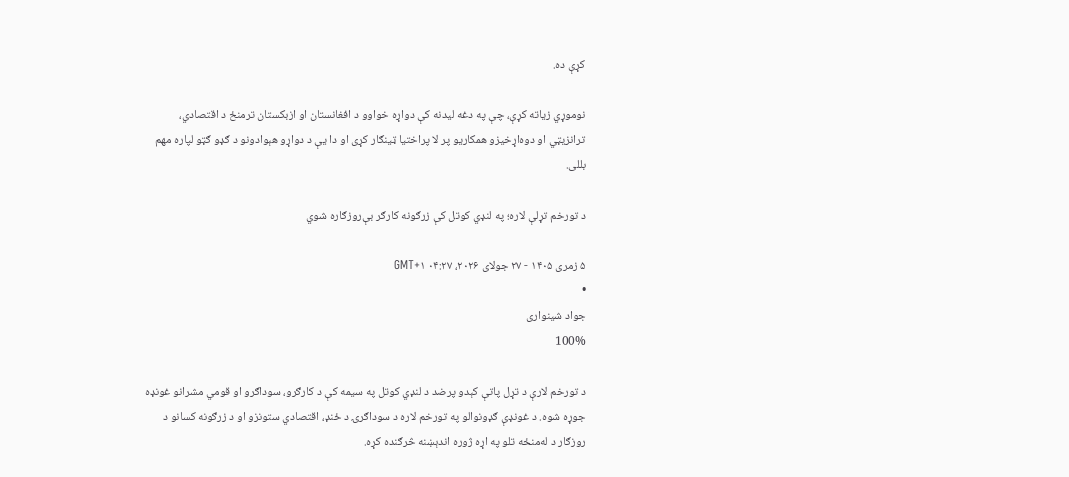کړې ده.

نوموړي زیاته کړې، چې په دغه لیدنه کې دواړه خواوو د افغانستان او ازبکستان ترمنځ د اقتصادي، ترانزیټي او دوه‌اړخیزو همکاریو پر لا پراختیا ټینګار کړی او دا یې د دواړو هېوادونو د ګډو ګټو لپاره مهم بللی.

د تورخم تړلې لاره؛ په لنډي کوتل کې زرګونه کارګر بې‌روزګاره شوي

۵ زمری ۱۴۰۵ - ۲۷ جولای ۲۰۲۶، ۰۴:۲۷ GMT+۱
•
جواد شينواری
100%

د تورخم لارې د تړل پاتې کېدو پرضد د لنډي کوتل په سیمه کې د کارګرو، سوداګرو او قومي مشرانو غونډه جوړه شوه. د غونډې ګډونوالو په تورخم لاره د سوداګرۍ د ځنډ، اقتصادي ستونزو او د زرګونه کسانو د روزګار د له‌منځه تلو په اړه ژوره اندېښنه څرګنده کړه.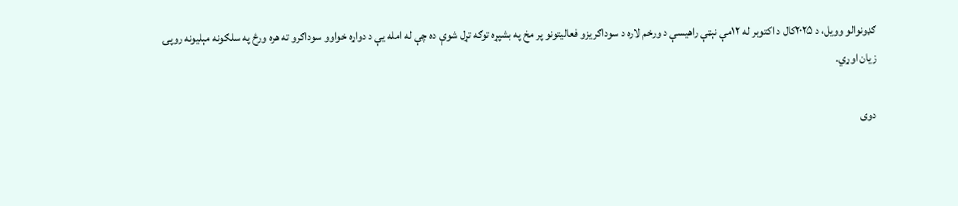ګډونوالو وویل، د ۲۰۲۵کال د اکتوبر له ۱۲مې نېټې راهیسې د ورخم لاره د سوداګریزو فعالیتونو پر مخ په بشپړه توګه تړل شوې ده چې له امله یې د دواړه خواوو سوداګرو ته هره ورځ په سلګونه مېلیونه روپۍ زیان اوړي.

دوی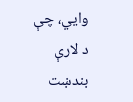وایي، چې د لارې بندښت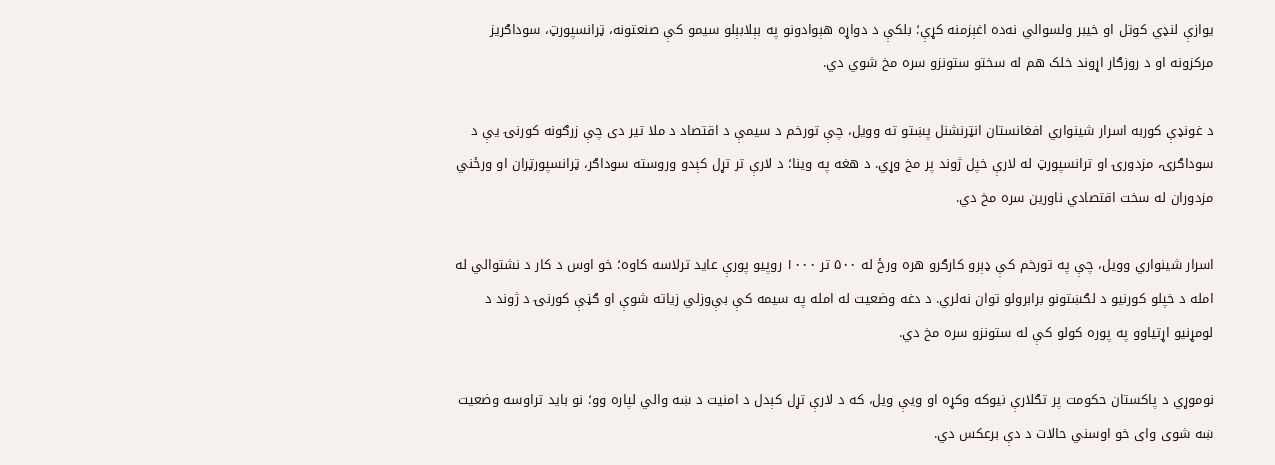یوازې لنډي کوتل او خیبر ولسوالي نه‌ده اغېزمنه کړې؛ بلکې د دواړه هېوادونو په بېلابېلو سیمو کې صنعتونه، ټرانسپورټ، سوداګریز مرکزونه او د روزګار اړوند خلک هم له سختو ستونزو سره مخ شوي دي.

د غونډې کوربه اسرار شینواري افغانستان انټرنشنل پښتو ته وویل، چې تورخم د سیمې د اقتصاد د ملا تیر دی چې زرګونه کورنۍ یې د سوداګرۍ، مزدورۍ او ترانسپورټ له لارې خپل ژوند پر مخ وړي. د هغه په وینا؛ د لارې تر تړل کېدو وروسته سوداګر، ټرانسپورټران او ورځني مزدوران له سخت اقتصادي ناورین سره مخ دي.

اسرار شینواري وویل، چې په تورخم کې ډېرو کارګرو هره ورځ له ۵۰۰ تر ۱۰۰۰ روپیو پورې عاید ترلاسه کاوه؛ خو اوس د کار د نشتوالي له امله د خپلو کورنیو د لګښتونو برابرولو توان نه‌لري. د دغه وضعیت له امله په سیمه کې بې‌وزلي زیاته شوې او ګڼې کورنۍ د ژوند د لومړنیو اړتیاوو په پوره کولو کې له ستونزو سره مخ دي.

نوموړي د پاکستان حکومت پر تګلارې نیوکه وکړه او ویې ویل، که د لارې تړل کېدل د امنیت د ښه والي لپاره وو؛ نو باید تراوسه وضعیت ښه شوی وای خو اوسني حالات د دې برعکس دي.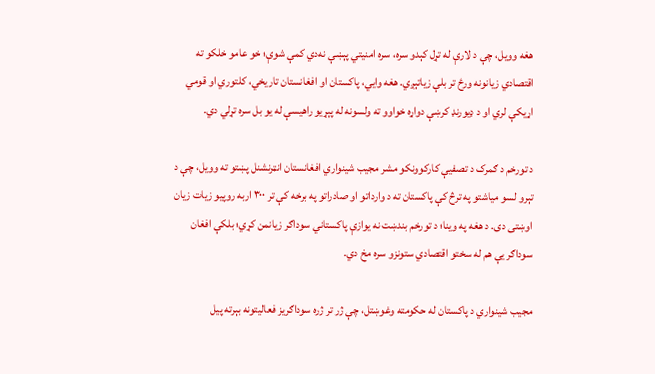هغه وویل، چې د لارې له تړل کېدو سره، سره امنیتي پېښې نه‌دي کمې شوې؛ خو عامو خلکو ته اقتصادي زیانونه ورځ تر بلې زیاتېږي. هغه وایي، پاکستان او افغانستان تاریخي، کلتوري او قومي اړیکې لري او د ډیورنډ کرښې دواړه خواوو ته ولسونه له پېړیو راهیسې له یو بل سره تړلي دي.

د تورخم د ګمرک د تصفیې کارکوونکو مشر مجیب شینواري افغانستان انټرنشنل پښتو ته وویل، چې د تېرو لسو میاشتو په ترڅ کې پاکستان ته د وارداتو او صادراتو په برخه کې تر ۳۰۰ اربه روپیو زیات زیان اوښتی دی. د هغه په وینا؛ د تورخم بندښت نه یوازې پاکستاني سوداګر زیانمن کړي؛ بلکې افغان سوداګر یې هم له سختو اقتصادي ستونزو سره مخ دي.

مجیب شینواري د پاکستان له حکومته وغوښتل، چې ژر تر ژره سوداګریز فعالیتونه بېرته پیل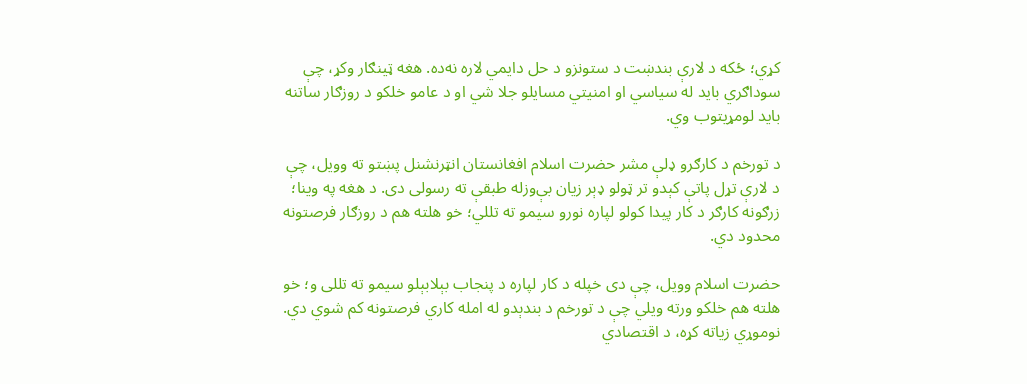کړي؛ ځکه د لارې بندښت د ستونزو د حل دایمي لاره نه‌ده. هغه ټینګار وکړ، چې سوداګري باید له سیاسي او امنیتي مسایلو جلا شي او د عامو خلکو د روزګار ساتنه باید لومړیتوب وي.

د تورخم د کارګرو ډلې مشر حضرت اسلام افغانستان انټرنشنل پښتو ته وویل، چې د لارې تړل پاتې کېدو تر ټولو ډېر زیان بې‌وزله طبقې ته رسولی دی. د هغه په وینا؛ زرګونه کارګر د کار پیدا کولو لپاره نورو سیمو ته تللي؛ خو هلته هم د روزګار فرصتونه محدود دي.

حضرت اسلام وویل، چې دی خپله د کار لپاره د پنجاب بېلابېلو سیمو ته تللی و؛ خو هلته هم خلکو ورته ویلي چې د تورخم د بندېدو له امله کاري فرصتونه کم شوي دي. نوموړي زیاته کړه، د اقتصادي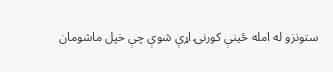ستونزو له امله ځینې کورنۍ اړې شوې چې خپل ماشومان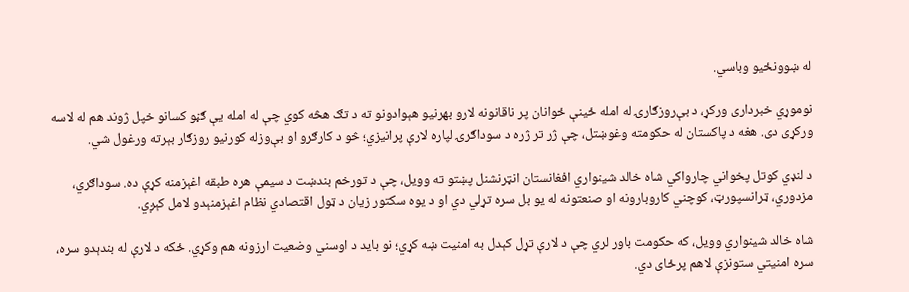له ښوونځیو وباسي.

نوموړي خبرداری ورکړ، د بې‌روزګارۍ له امله ځینې ځوانان پر ناقانونه لارو بهرنیو هېوادونو ته د تګ هڅه کوي چې له امله یې ګڼو کسانو خپل ژوند هم له لاسه ورکړی دی. هغه د پاکستان له حکومته وغوښتل، چې ژر تر ژره د سوداګرۍ لپاره لارې پرانیزي؛ څو د کارګرو او بې‌وزله کورنیو روزګار بېرته ورغول شي.

د لنډي کوتل پخواني چارواکي شاه خالد شینواري افغانستان انټرنشنل پښتو ته وویل، چې د تورخم بندښت د سیمې هره طبقه اغېزمنه کړې ده. سوداګري، مزدوري، ټرانسپورټ، کوچني کاروبارونه او صنعتونه له یو بل سره تړلي دي او د یوه سکتور زیان د ټول اقتصادي نظام اغېزمنېدو لامل کېږي.

شاه خالد شینواري وویل، که حکومت باور لري چې د لارې تړل کېدل به امنیت ښه کړي؛ نو باید د اوسني وضعیت ارزونه هم وکړي. ځکه د لارې له بندېدو سره، سره امنیتي ستونزې لاهم پرځای دي.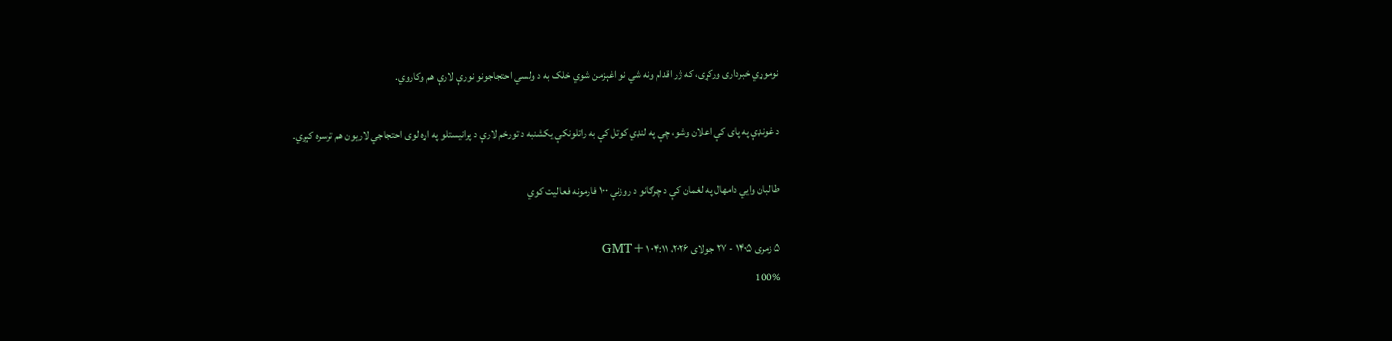نوموړي خبرداری ورکړی، که ژر اقدام ونه شي نو اغېزمن شوي خلک به د ولسي احتجاجونو نورې لارې هم وکاروي.

د غونډې په پای کې اعلان وشو، چې په لنډي کوتل کې به راتلونکې یکشنبه د تورخم لارې د پرانیستلو په اړه لوی احتجاجي لاریون هم ترسره کېږي.

طالبان وایي دامهال په لغمان کې د چرګانو د روزنې ۱۰۰ فارمونه فعالیت کوي

۵ زمری ۱۴۰۵ - ۲۷ جولای ۲۰۲۶، ۰۴:۱۱ GMT+۱
100%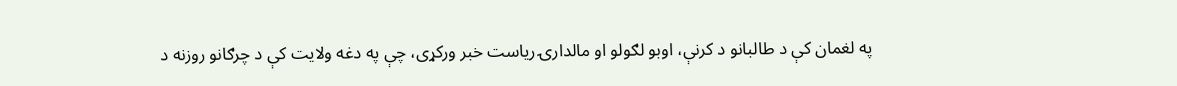په لغمان کې د طالبانو د کرنې، اوبو لګولو او مالدارۍ ریاست خبر ورکړی، چې په دغه ولایت کې د چرګانو روزنه د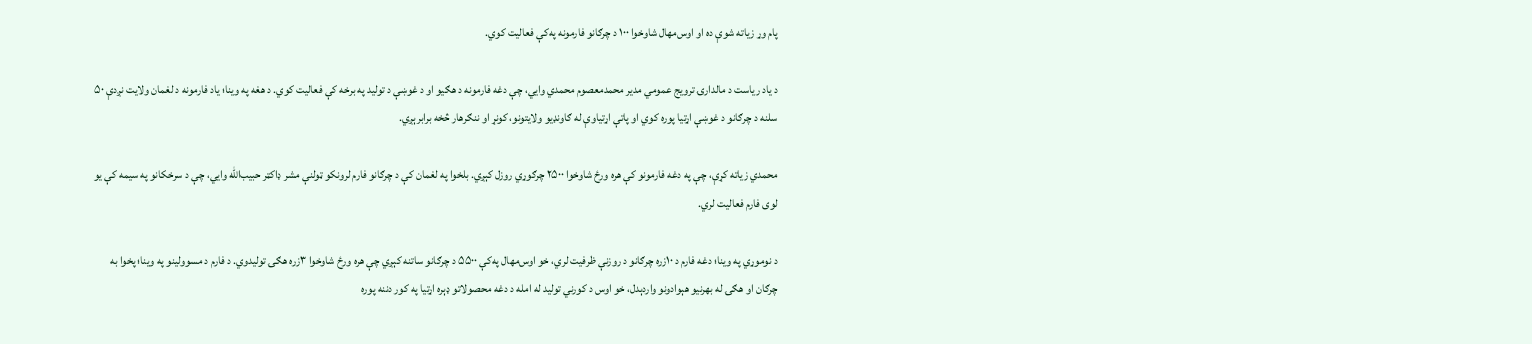پام وړ زیاته شوې ده او اوس‌مهال شاوخوا ۱۰۰ د چرګانو فارمونه په‌کې فعالیت کوي.

د یاد ریاست د مالدارۍ ترویج عمومي مدیر محمدمعصوم محمدي وایي، چې دغه فارمونه د هګیو او د غوښې د تولید په برخه کې فعالیت کوي. د هغه په وینا؛ یاد فارمونه د لغمان ولایت نږدې ۵۰ سلنه د چرګانو د غوښې اړتیا پوره کوي او پاتې اړتیاوې له ګاونډیو ولایتونو، کونړ او ننګرهار څخه برابرېږي.

محمدي زیاته کړې، چې په دغه فارمونو کې هره ورځ شاوخوا ۲۵۰۰ چرګوړي روزل کېږي. بلخوا په لغمان کې د چرګانو فارم لرونکو ټولنې مشر ډاکټر حبیب‌الله وایي، چې د سرخکانو په سیمه کې یو لوی فارم فعالیت لري.

د نوموړي په وینا؛ دغه فارم د ۱۰زره چرګانو د روزنې ظرفیت لري، خو اوس‌مهال په‌کې ۵۵۰۰ د چرګانو ساتنه کېږي چې هره ورځ شاوخوا ۳زره هګۍ تولیدوي. د فارم د مسوولینو په وینا؛ پخوا به چرګان او هګۍ له بهرنیو هېوادونو واردېدل، خو اوس د کورني تولید له امله د دغه محصولاتو ډېره اړتیا په کور دننه پوره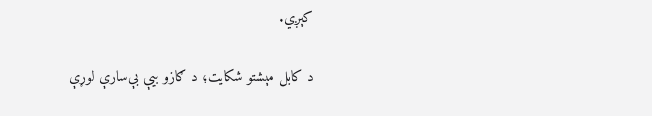کېږي.

د کابل مېشتو شکایت؛ د ګازو بیې بې‌سارې لوړې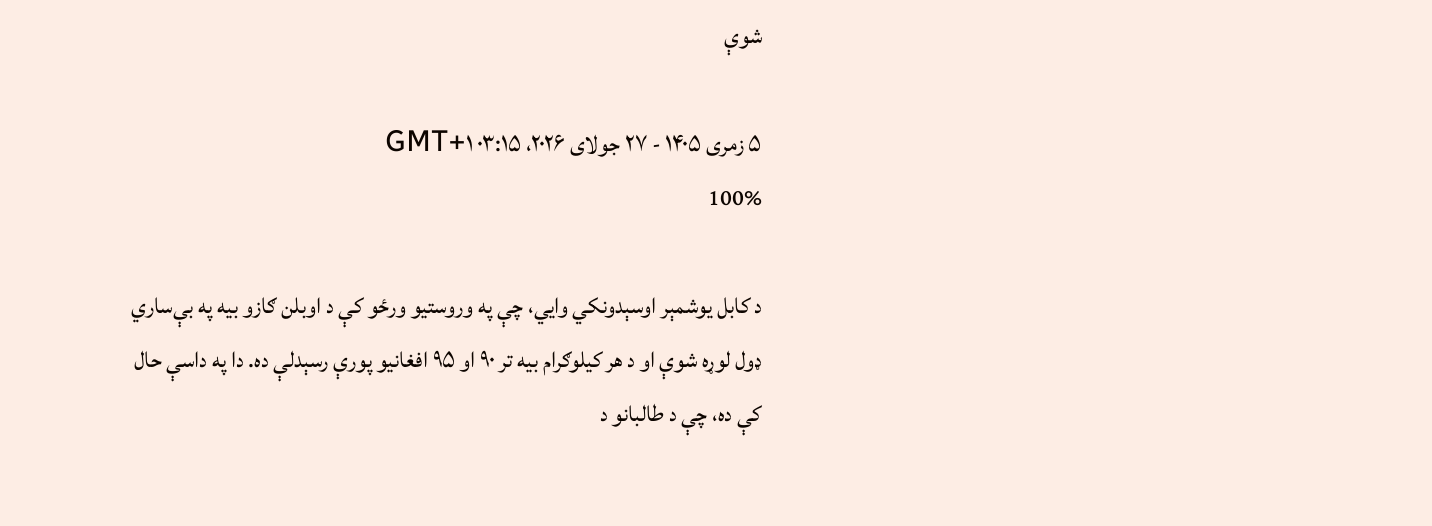شوې

۵ زمری ۱۴۰۵ - ۲۷ جولای ۲۰۲۶، ۰۳:۱۵ GMT+۱
100%

د کابل یوشمېر اوسېدونکي وایي، چې په وروستیو ورځو کې د اوبلن ګازو بیه په بې‌ساري ډول لوړه شوې او د هر کیلوګرام بیه تر ۹۰ او ۹۵ افغانیو پورې رسېدلې ده. دا په داسې حال کې ده، چې د طالبانو د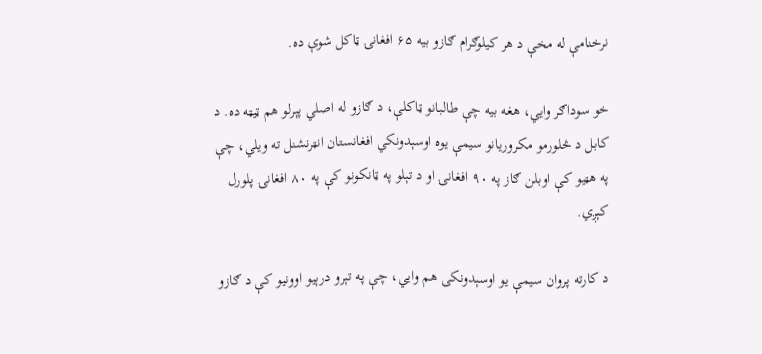نرخنامې له مخې د هر کیلوګرام ګازو بیه ۶۵ افغانۍ ټاکل شوې ده.

خو سوداګر وایي، هغه بیه چې طالبانو ټاکلې، د ګازو له اصلي پېرلو هم ټیټه ده. د کابل د څلورمو مکروریانو سیمې یوه اوسېدونکي افغانستان انټرنشنل ته ویلي، چې په هټیو کې اوبلن ګاز په ۹۰ افغانۍ او د تېلو په ټانکونو کې په ۸۰ افغانۍ پلورل کېږي.

د کارته پروان سیمې یو اوسېدونکی هم وایي، چې په تېرو درېیو اوونیو کې د ګازو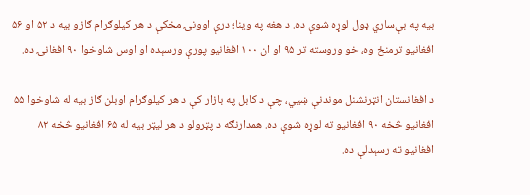بیه په بې‌ساري ډول لوړه شوې ده. د هغه په وینا؛ درې اوونۍ مخکې د هر کیلوګرام ګازو بیه د ۵۲ او ۵۶ افغانیو ترمنځ وه، خو وروسته تر ۹۵ او ان ۱۰۰ افغانیو پورې ورسېده او اوس شاوخوا ۹۰ افغانۍ ده.

د افغانستان انټرنشنل موندنې ښيي، چې د کابل په بازار کې د هر کیلوګرام اوبلن ګاز بیه له شاوخوا ۵۵ افغانیو څخه ۹۰ افغانیو ته لوړه شوې ده. همدارنګه د پټرولو د هر لیټر بیه له ۶۵ افغانیو څخه ۸۲ افغانیو ته رسېدلې ده.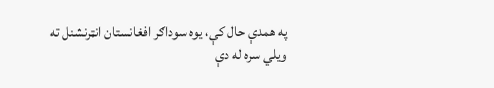په همدې حال کې، یوه سوداګر افغانستان انټرنشنل ته ویلي سره له دې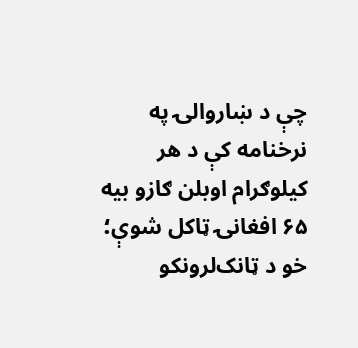چې د ښاروالۍ په نرخنامه کې د هر کیلوګرام اوبلن ګازو بیه ۶۵ افغانۍ ټاکل شوې؛ خو د ټانک‌لرونکو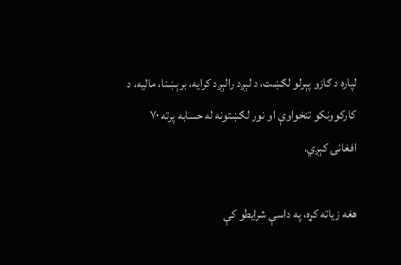لپاره د ګازو پېرلو لګښت، د لېږد رالېږد کرایه، برېښنا، مالیه، د کارکوونکو تنخواوې او نور لګښتونه له حسابه پرته ۷۰ افغانۍ کېږي.

هغه زیاته کړه، په داسې شرایطو کې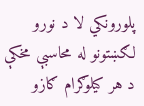پلورونکي لا د نورو لګښتونو له محاسبې مخکې د هر کیلوګرام ګازو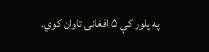په پلور کې ۵ افغانۍ تاوان کوي.